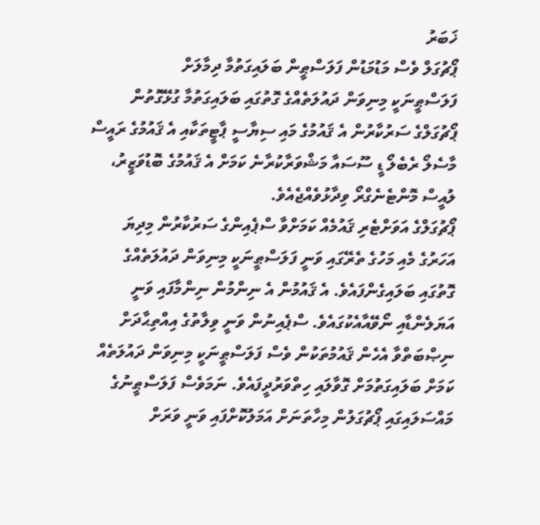ޚަބަރު
ޕޯޗުގަލް ވެސް މަޑުމަޑުން ފަލަސްޠީން ބަލައިގަތުމާ ދިމާލަށް
ފަލަސްޠީނަކީ މިނިވަން ދައުލަތެއްގެ ގޮތުގައި ބަލައިގަތުމާ ގުޅޭގޮތުން ޕޯޗުގަލްގެ ސަރުކާރުން އެ ޤައުމުގެ މައި ސިޔާސީ ޕާޓީތަކާއި އެ ޤައުމުގެ ރައީސް މާސެލޯ ރެބެލޯ ޑީ ސޫސައާ މަޝްވަރާކުރާނެ ކަމަށް އެ ޤައުމުގެ ބޮޑުވަޒީރު، ލުއީސް މޮންޓެނެގްރޯ ވިދާޅުވެއްޖެއެވެ.
ޕޯޗުގަލްގެ އަވަށްޓެރި ޤައުމެއް ކަމަށްވާ ސްޕެއިންގެ ސަރުކާރުން މިދިޔަ އަހަރުގެ މެއި މަހުގެ ތެރޭގައި ވަނީ ފަލަސްޠީނަކީ މިނިވަން ދައުލަތެއްގެ ގޮތުގައި ބަލައިގެންފައެވެ. އެ ޤައުމުން އެ ނިންމުން ނިންމާފައި ވަނީ އަޔަލެންޑާއި ނޯވޭއާއެކުގައެވެ. ސްޕެއިނުން ވަނީ ވިލާތުގެ އިއްތިޙާދަށް ނިޞްބަތްވާ އެހެން ޤައުމުތަކުން ވެސް ފަލަސްޠީނަކީ މިނިވަން ދައުލަތެއް ކަމަށް ބަލައިގަތުމަށް ގޮވާލައި ހިތްވަރުދީފައެވެ. ނަމަވެސް ފަލަސްޠީނުގެ މައްސަލައިގައި ޕޯޗުގަލުން މިހާތަނަށް އަމަލުކޮށްފައި ވަނީ ވަރަށް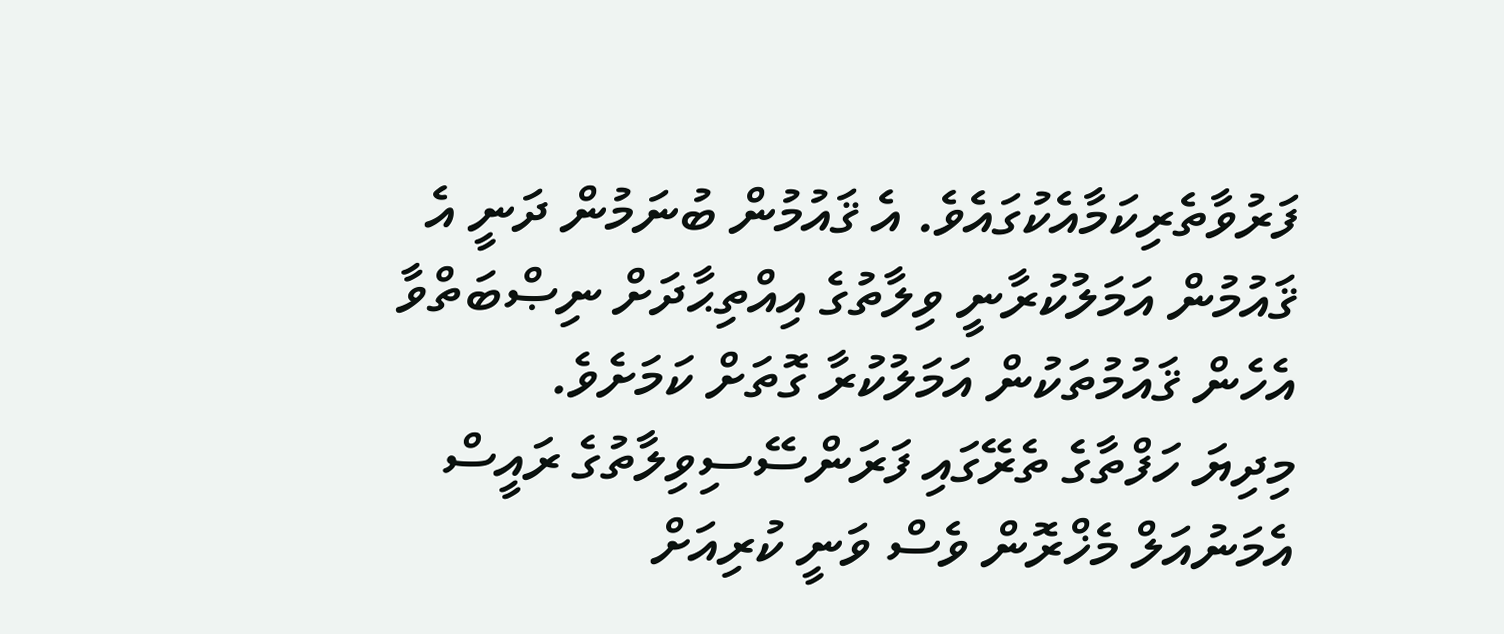ފަރުވާތެރިކަމާއެކުގައެވެ. އެ ޤައުމުން ބުނަމުން ދަނީ އެ ޤައުމުން އަމަލުކުރާނީ ވިލާތުގެ އިއްތިޙާދަށް ނިޞްބަތްވާ އެހެން ޤައުމުތަކުން އަމަލުކުރާ ގޮތަށް ކަމަށެވެ.
މިދިޔަ ހަފްތާގެ ތެރޭގައި ފަރަންސޭސިވިލާތުގެ ރައީސް އެމަނުއަލް މެޚްރޮން ވެސް ވަނީ ކުރިއަށް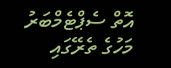އޮތް ސެޕްޓެމްބަރު މަހުގެ ތެރޭގައި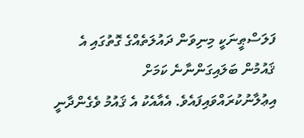ފަލަސްޠީނަކީ މިނިވަން ދައުލަތެއްގެ ގޮތުގައި އެ ޤައުމުން ބަލައިގަންނާނެ ކަމަށް އިޢުލާނުކުރައްވައިފައެވެ. އެއާއެކު އެ ޤައުމު ވެގެންދާނީ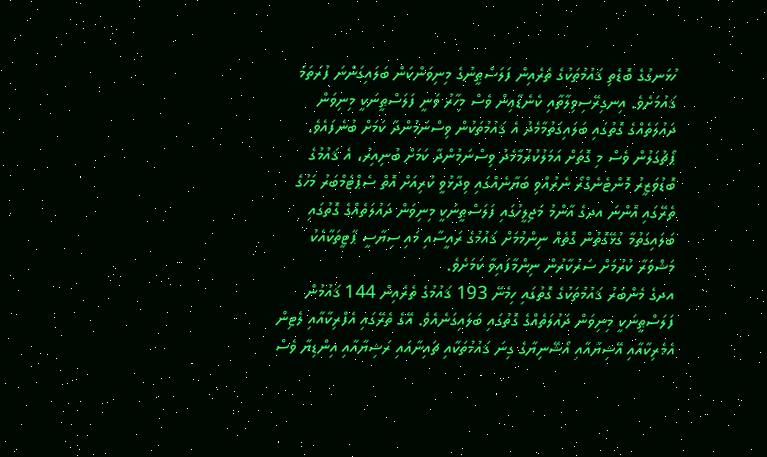ހުޅަނގުގެ ބޮޑެތި ޤައުމުތަކުގެ ތެރެއިން ފަލަސްޠީނުގެ މިނިވަންކަން ބަލައިގަންނަ ފުރަތަމަ ޤައުމަށެވެ. އިނގިރޭސިވިލާތާއި ކެނެޑާޢިން ވެސް މިހާރު ވަނީ ފަލަސްޠީނަކީ މިނިވަން ދައުލަތެއްގެ ގޮތުގައި ބަލައިގަތުމާމެދު އެ ޤައުމުތަކުން ވިސްނަމުންދާ ކަމަށް ބުނެފައެވެ.
ޕޯޗުގަލުން ވެސް މި ގޮތަށް އަމަލުކުރުމާމެދު ވިސްނަމުންދާ ކަމަށް ބުނިއިރު، އެ ޤައުމުގެ ބޮޑުވަޒީރު މޮންޓެނެގްރޯ ނެރުއްވި ބަޔާނެއްގައި ވިދާޅުވީ ކުރިއަށް އޮތް ސެޕްޓެމްބަރު މަހުގެ ތެރޭގައި އޮންނަ އދގެ އާންމު މަޖިލީހުގައި ފަލަސްޠީނަކީ މިނިވަން ދައުލަތެއްގެ ގޮތުގައި ބަލައިގަތުމާ ގުޅޭގޮތުން ގޮތެއް ނިންމުމަށް ޤައުމުގެ ރައީސާއި މައި ސިޔާސީ ޕާޓީތަކާއެކު މަޝްވަރާ ކުރުމަށް ސަރުކާރުން ނިންމާފައިވާ ކަމަށެވެ.
އދގެ މެންބަރު ޤައުމުތަކުގެ ގޮތުގައި ހިމެނޭ 193 ޤައުމުގެ ތެރެއިން 144 ޤައުމުން ފަލަސްޠީނަކީ މިނިވަން ދައުލަތެއްގެ ގޮތުގައި ބަލައިގަނެއެވެ. އޭގެ ތެރޭގައި އެފްރިކާއާއި ލެޓިން އެމެރިކާއާއި އޭޝިޔާއާއި އޯޝޭނިޔާގެ ގިނަ ޤައުމުތަކާއި ޗައިނާއައި ރަޝިޔާއާއި އިންޑިޔާ ވެސް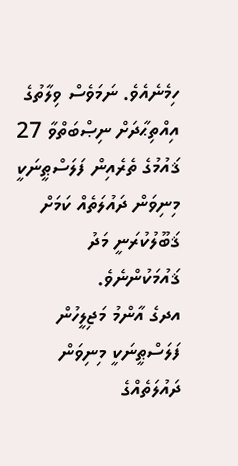ހިމެނެއެވެ. ނަމަވެސް ވިލާތުގެ އިއްތިޙާދަށް ނިޞްބަތްވާ 27 ޤައުމުގެ ތެރެއިން ފަލަސްޠީނަކީ މިނިވަން ދައުލަތެއް ކަމަށް ޤަބޫލުކުރަނީ މަދު ޤައުމަކުންނެވެ.
އދގެ އާންމު މަޖިލީހުން ފަލަސްޠީނަކީ މިނިވަން ދައުލަތެއްގެ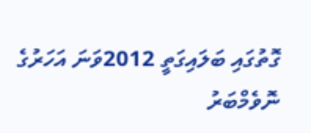ގޮތުގައި ބަލައިގަތީ 2012ވަނަ އަހަރުގެ ނޮވެމްބަރު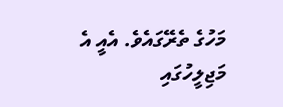މަހުގެ ތެރޭގައެވެ. އެއީ އެ މަޖިލީހުގައި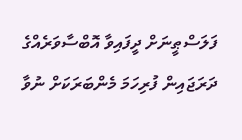ފަލަސްޠީނަށް ދީފައިވާ އޮބްސާވަރެއްގެ ދަރަޖައިން ފުރިހަމަ މެންބަރަކަށް ނުވާ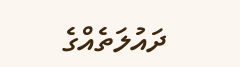ދައުލަތެއްގެ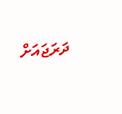ދަރަޖައަށް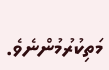މަތިކުރުމުންނެވެ.